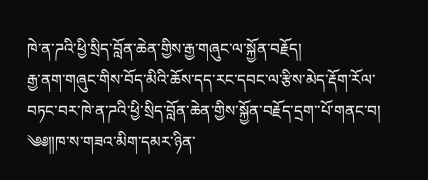ཁེ་ན་ཌའི་ཕྱི་སྲིད་བློན་ཆེན་གྱིས་རྒྱ་གཞུང་ལ་སྐྱོན་བརྗོད།
རྒྱ་ནག་གཞུང་གིས་བོད་མིའི་ཆོས་དད་རང་དབང་ལ་རྩིས་མེད་རྡོག་རོལ་བཏང་བར་ཁེ་ན་ཌའི་ཕྱི་སྲིད་བློན་ཆེན་གྱིས་སྐྱོན་བརྗོད་དྲག་་པོ་གནང་བ།
༄༅༎ཁ་ས་གཟའ་མིག་དམར་ཉིན་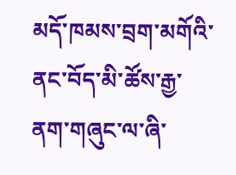མདོ་ཁམས་བྲག་མགོའི་ནང་བོད་མི་ཚོས་རྒྱ་ནག་གཞུང་ལ་ཞི་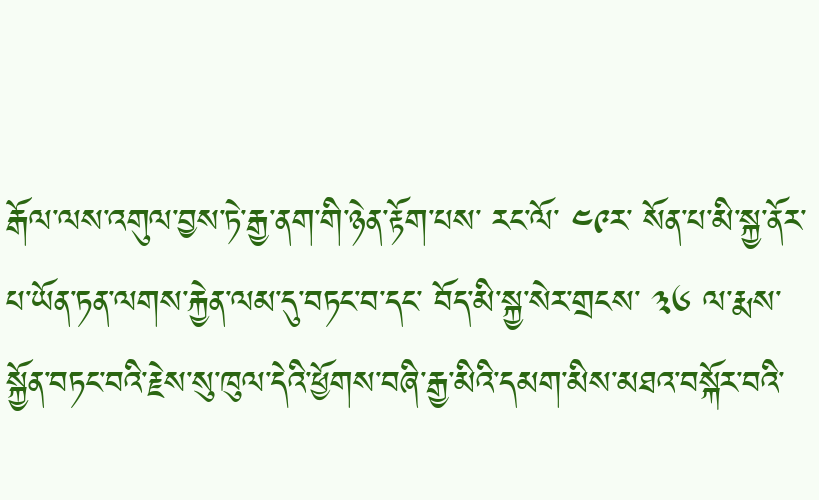རྒོལ་ལས་འགུལ་བྱས་ཏེ་རྒྱ་ནག་གི་ཉེན་རྟོག་པས་ རང་ལོ་ ༤༩ར་ སོན་པ་མི་སྐྱ་ནོར་པ་ཡོན་ཏན་ལགས་རྐྱེན་ལམ་དུ་བཏང་བ་དང་ བོད་མི་སྐྱ་སེར་གྲངས་ ༣༦ ལ་རྨས་སྐྱོན་བཏང་བའི་རྗེས་སུ་ཁུལ་དེའི་ཕྱོགས་བཞི་རྒྱ་མིའི་དམག་མིས་མཐའ་བསྐོར་བའི་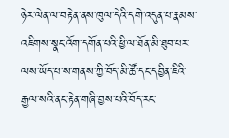ཉེར་ལེན་ལ་བརྟེན་ནས་ཁུལ་དེའི་དགེ་འདུན་པ་རྣམས་འཇིགས་སྣང་འོག་དགོན་པའི་ཕྱི་ལ་ཐོན་མི་ཐུབ་པར་ལས་ཡོད་པ་ས་གནས་ཀྱི་བོད་མི་ཚོ་དང་དབྱིན་ཇིའི་རྒྱལ་སའི་ནང་རྟེན་གཞི་བྱས་པའི་བོད་རང་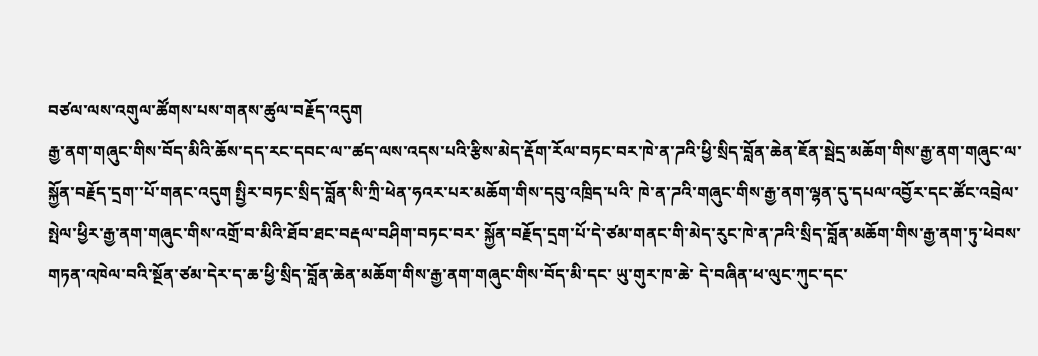བཙལ་ལས་འགུལ་ཚོགས་པས་གནས་ཚུལ་བརྗོད་འདུག
རྒྱ་ནག་གཞུང་གིས་བོད་མིའི་ཆོས་དད་རང་དབང་ལ་་ཚད་ལས་འདས་པའི་རྩིས་མེད་རྡོག་རོལ་བཏང་བར་ཁེ་ན་ཌའི་ཕྱི་སྲིད་བློན་ཆེན་ཇོན་སྦེདྲ་མཆོག་གིས་རྒྱ་ནག་གཞུང་ལ་སྐྱོན་བརྗོད་དྲག་་པོ་གནང་འདུག སྤྱིར་བཏང་སྲིད་བློན་སི་ཀྲི་ཕེན་ཧའར་པར་མཆོག་གིས་དབུ་འཁྲིད་པའི་ ཁེ་ན་ཌའི་གཞུང་གིས་རྒྱ་ནག་ལྷན་དུ་དཔལ་འབྱོར་དང་ཚོང་འབྲེལ་སྤེལ་ཕྱིར་རྒྱ་ནག་གཞུང་གིས་འགྲོ་བ་མིའི་ཐོབ་ཐང་བརྡལ་བཤིག་བཏང་བར་ སྐྱོན་བརྗོད་དྲག་པོ་དེ་ཙམ་གནང་གི་མེད་རུང་ཁེ་ན་ཌའི་སྲིད་བློན་མཆོག་གིས་རྒྱ་ནག་ཏུ་ཕེབས་གཏན་འཁེལ་བའི་སྔོན་ཙམ་དེར་ད་ཆ་ཕྱི་སྲིད་བློན་ཆེན་མཆོག་གིས་རྒྱ་ནག་གཞུང་གིས་བོད་མི་དང་ ཡུ་གུར་ཁ་ཆེ་ དེ་བཞིན་ཕ་ལུང་ཀུང་དང་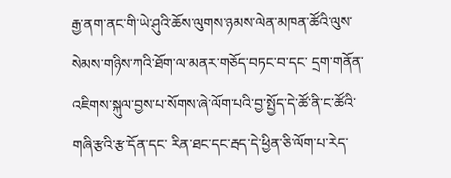རྒྱ་ནག་ནང་གི་ཡེ་ཤུའི་ཆོས་ལུགས་ཉམས་ལེན་མཁན་ཚོའི་ལུས་སེམས་གཉིས་ཀའི་ཐོག་ལ་མནར་གཅོད་བཏང་བ་དང་ དྲག་གནོན་ འཇིགས་སྐུལ་བྱས་པ་སོགས་ཞེ་ལོག་པའི་བྱ་སྤྱོད་དེ་ཚོ་ནི་ང་ཚོའི་གཞི་རྩའི་རྩ་དོན་དང་ རིན་ཐང་དང་རྦད་དེ་ཕྱིན་ཅི་ལོག་པ་རེད་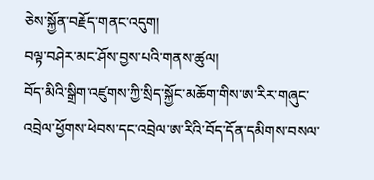ཅེས་སྐྱོན་བརྗོད་གནང་འདུག།
བལྟ་བཤེར་མང་ཤོས་བྱས་པའི་གནས་ཚུལ།
བོད་མིའི་སྒྲིག་འཛུགས་ཀྱི་སྲིད་སྐྱོང་མཆོག་གིས་ཨ་རིར་གཞུང་འབྲེལ་ཕྱོགས་ཕེབས་དང་འབྲེལ་ཨ་རིའི་བོད་དོན་དམིགས་བསལ་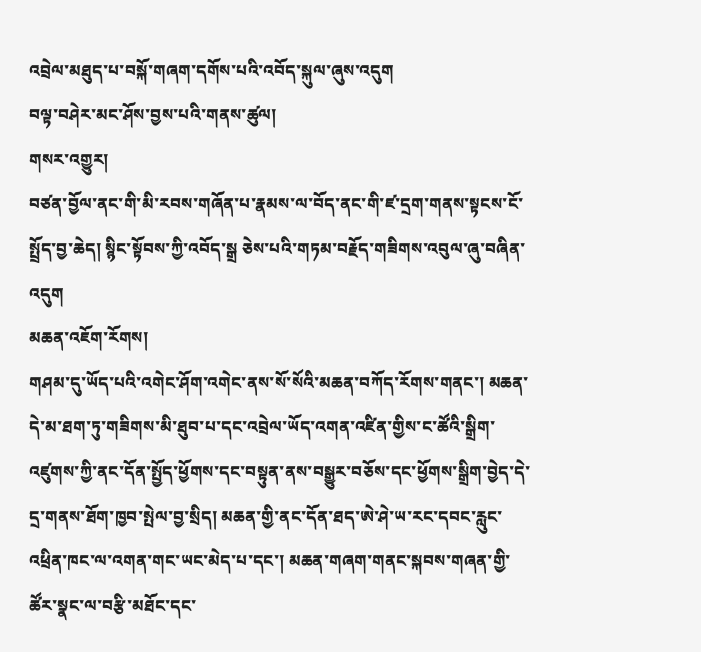འབྲེལ་མཐུད་པ་བསྐོ་གཞག་དགོས་པའི་འབོད་སྐུལ་ཞུས་འདུག
བལྟ་བཤེར་མང་ཤོས་བྱས་པའི་གནས་ཚུལ།
གསར་འགྱུར།
བཙན་བྱོལ་ནང་གི་མི་རབས་གཞོན་པ་རྣམས་ལ་བོད་ནང་གི་ཛ་དྲག་གནས་སྟངས་ངོ་སྤྲོད་བྱ་ཆེད། སྙིང་སྟོབས་ཀྱི་འབོད་སྒྲ ཅེས་པའི་གཏམ་བརྗོད་གཟིགས་འབུལ་ཞུ་བཞིན་འདུག
མཆན་འཇོག་རོགས།
གཤམ་དུ་ཡོད་པའི་འགེང་ཤོག་འགེང་ནས་སོ་སོའི་མཆན་བཀོད་རོགས་གནང་། མཆན་དེ་མ་ཐག་ཏུ་གཟིགས་མི་ཐུབ་པ་དང་འབྲེལ་ཡོད་འགན་འཛིན་གྱིས་ང་ཚོའི་སྒྲིག་འཛུགས་ཀྱི་ནང་དོན་སྤྱོད་ཕྱོགས་དང་བསྟུན་ནས་བསྒྱུར་བཅོས་དང་ཕྱོགས་སྒྲིག་བྱེད་དེ་དྲ་གནས་ཐོག་ཁྱབ་སྤེལ་བྱ་སྲིད། མཆན་གྱི་ནང་དོན་ཐད་ཨེ་ཤེ་ཡ་རང་དབང་རླུང་འཕྲིན་ཁང་ལ་འགན་གང་ཡང་མེད་པ་དང་། མཆན་གཞག་གནང་སྐབས་གཞན་གྱི་ཚོར་སྣང་ལ་བརྩི་མཐོང་དང་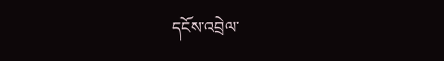དངོས་འབྲེལ་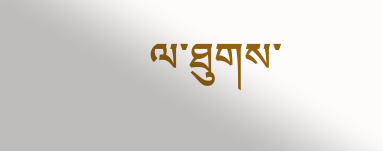ལ་ཐུགས་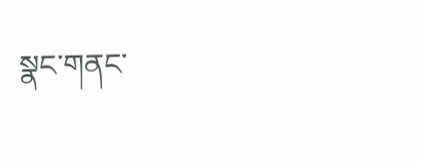སྣང་གནང་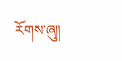རོགས་ཞུ༎